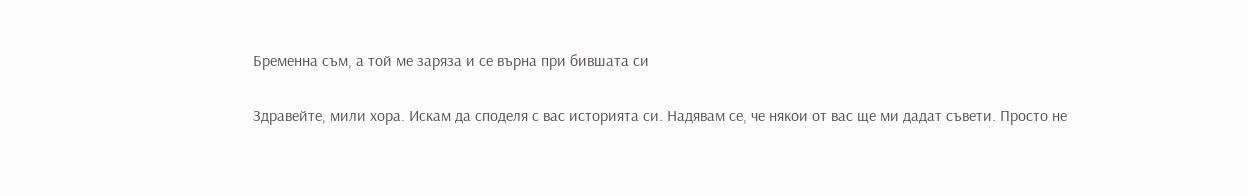Бременна съм, а той ме заряза и се върна при бившата си

Здравейте, мили хора. Искам да споделя с вас историята си. Надявам се, че някои от вас ще ми дадат съвети. Просто не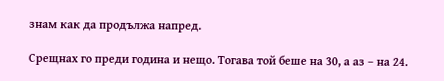знам как да продължа напред.

Срещнах го преди година и нещо. Тогава той беше на 30, а аз – на 24.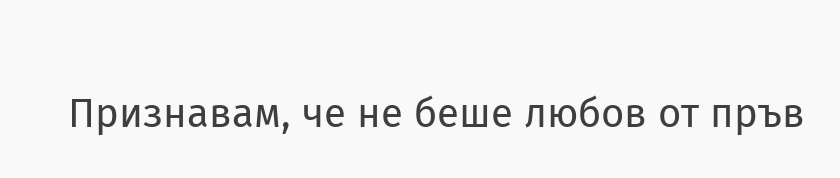Признавам, че не беше любов от пръв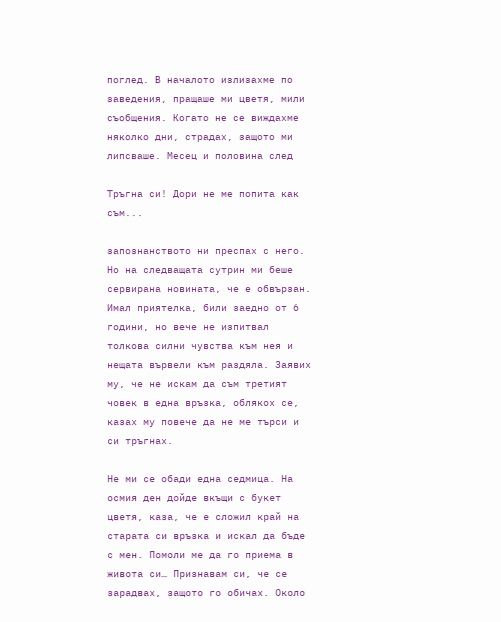поглед. В началото излизахме по заведения, пращаше ми цветя, мили съобщения. Когато не се виждахме няколко дни, страдах, защото ми липсваше. Месец и половина след

Тръгна си! Дори не ме попита как съм...

запознанството ни преспах с него. Но на следващата сутрин ми беше сервирана новината, че е обвързан. Имал приятелка, били заедно от 6 години, но вече не изпитвал толкова силни чувства към нея и нещата вървели към раздяла. Заявих му, че не искам да съм третият човек в една връзка, облякох се, казах му повече да не ме търси и си тръгнах.

Не ми се обади една седмица. На осмия ден дойде вкъщи с букет цветя, каза, че е сложил край на старата си връзка и искал да бъде с мен. Помоли ме да го приема в живота си… Признавам си, че се зарадвах, защото го обичах. Около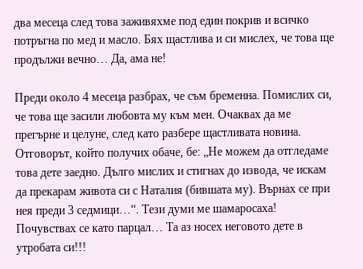два месеца след това заживяхме под един покрив и всичко потръгна по мед и масло. Бях щастлива и си мислех, че това ще продължи вечно… Да, ама не!

Преди около 4 месеца разбрах, че съм бременна. Помислих си, че това ще засили любовта му към мен. Очаквах да ме прегърне и целуне, след като разбере щастливата новина. Отговорът, който получих обаче, бе: „Не можем да отгледаме това дете заедно. Дълго мислих и стигнах до извода, че искам да прекарам живота си с Наталия (бившата му). Върнах се при нея преди 3 седмици…“. Тези думи ме шамаросаха! Почувствах се като парцал… Та аз носех неговото дете в утробата си!!!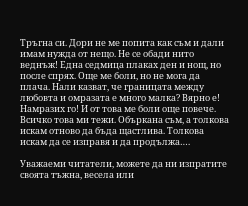Тръгна си. Дори не ме попита как съм и дали имам нужда от нещо. Не се обади нито веднъж! Една седмица плаках ден и нощ, но после спрях. Още ме боли, но не мога да плача. Нали казват, че границата между любовта и омразата е много малка? Вярно е! Намразих го! И от това ме боли още повече. Всичко това ми тежи. Объркана съм, а толкова искам отново да бъда щастлива. Толкова искам да се изправя и да продължа….

Уважаеми читатели, можете да ни изпратите своята тъжна, весела или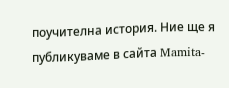поучителна история. Ние ще я публикуваме в сайта Mamita-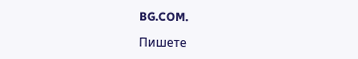BG.COM.

Пишете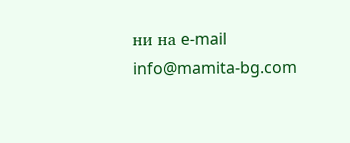ни на e-mail info@mamita-bg.com